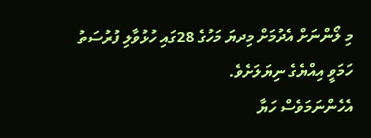މި ލޯންނަށް އެދުމަށް މިދޔަ މަހުގެ 28ގައި ހުޅުވާލި ފުރުސަތު ހަމަވީ އިއްޔެގެ ނިޔަލަށެވެ.
އެހެންނަމަވެސް ހަޔާ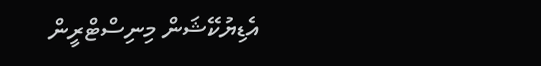އެޑިޔުކޭޝަން މިނިސްޓްރީން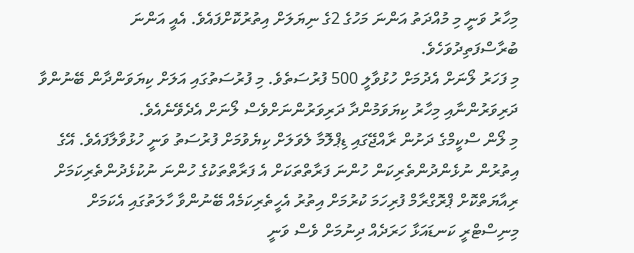މިހާރު ވަނީ މި މުއްދަތު އަންނަ މަހުގެ 2ގެ ނިޔަލަށް އިތުރުކޮށްފައެވެ. އެއީ އަންނަ ބުރާސްފަތިދުވަހެވެ.
މި ފަހަރު ލޯނަށް އެދުމަށް ހުޅުވާލީ 500 ފުރުސަތެވެ. މި ފުރުސަތުގައި އަލަށް ކިޔަވަންދާން ބޭނުންވާ ދަރިވަރުންނާއި މިހާރު ކިޔަވަމުންދާ ދަރިވަރުންނަށްވެސް ލޯނަށް އެދެވޭނެއެވެ.
މި ލޯން ސްކީމްގެ ދަށުން ރާއްޖޭގައި ޑިޕްލޮމާ ލެވަލަށް ކިޔެވުމަށް ފުރުސަތު ވަނީ ހުޅުވާލާފައެވެ. އޭގެ އިތުރުން ނުޅެންދުންތެރިކަން ހުންނަ ފަރާތްތަކަށް އެ ފަރާތްތަކުގެ ހުންނަ ނުކުޅެދުންތެރިކަމަށް ރިއާޔަތްކޮށް ޕްރޮގްރާމް ފުރިހަމަ ކުރުމަށް އިތުރު އެހީތެރިކަމެއް ބޭނުންވާ ހާލަތުގައި އެކަމަށް މިނިސްޓްރީ ކަނޑައަޅާ ހަރަދެއް ދިނުމަށް ވެސް ވަނީ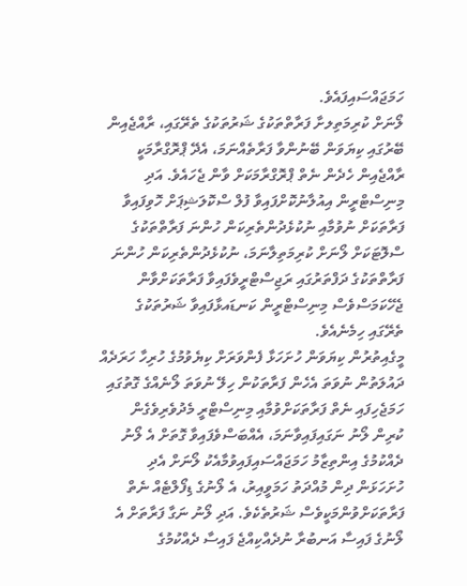ހަމަޖައްސައިފައެވެ.
ލޯނަށް ކުރިމަތިލށާ ފަރާތްތަކުގެ ޝަރުތަކުގެ ތެރޭގައި، ރާއްޖެއިން ބޭރުގައި ކިޔަވަން ބޭނުންވާ ފަރާތެއްނަމަ، އެދޭ ޕްރޮގްރާމަކީ ރާއްޖެއިން ހެދެން ނެތް ޕްރޮގްރާމަކަށް ވާން ޖެހައެވެ. އަދި މިނިސްޓްރީން އިއުލާނުކޮށްފައިވާ ފުލް ސްކޮލަޝިޕަށް ހޮވިފައިވާ ފަރާތަކަށް ނުވުމާއި ނުކުޅެދުންތެރިކަން ހުންނަ ފަރާތްތަކުގެ ސްލޮޓަކަށް ލޯނަށް ކުރިމަތިލާނަމަ، ނުކުޅެދުންތެރިކަން ހުންނަ ފަރާތްތަކުގެ ދަފްތަރުގައި ރަޖިސްޓްރީވެފައިވާ ފަރާތަކަށްވާން ޖެހޭކަމަސްވެސް މިނިސްޓްރީން ކަނޑައޅާފައިވާ ޝަރުތަކުގެ ތެރޭގައި ހިމެނެއެވެ.
މީގެއިތުރުން ކިޔަވަން ހުށަހަޅާ ފެންވަރަށް ކިޔެވުމުގެ ހުރިހާ ހަރަދެއް ދައުލަތުން ނުވަތަ އެހެން ފަރާތަކުން ހިލޭ ނުވަތަ ލޯނެއްގެ ގޮތުގައި ހަމަޖެހިފައި ނެތް ފަރާތަކަށްވުމާއި މިނިސްޓްރީ މެދުވެރިވެގެން ކުރިން ލޯނު ނަގައިފައިވާނަމަ، އެއްބަސްވެފައިވާ ގޮތަށް އެ ލޯނު ދެއްކުމުގެ އިންތިޒާމު ހަމަޖައްސައިފައިވުމާއެކު ލޯނަށް އެދި ހުށަހަޅަން ދިން މުއްދަތު ހަމަވީއިރު، އެ ލޯނުގެ ޑިފޯލްޓެއް ނެތް ފަރާތަކަށްވުންމަކީވެސް ޝަރުތެކެވެ. އަދި ލޯނު ނަގާ ފަރާތަށް އެ ލޯނުގެ ފައިސާ އަނބުރާ ނުދެއްކިއްޖެ ފައިސާ ދެއްކުމުގެ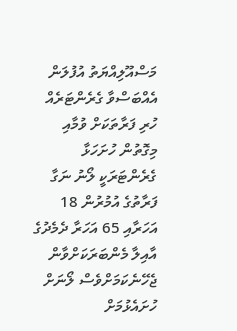މަސްއޫލިއްޔަތު އުފުލަން އެއްބަސްވާ ގެރެންޓަރެއް ހުރި ފަރާތަކަށް ވުމާއި މިގޮތުން ހުށަހަޅާ ގެރެންޓަރަކީ ލޯނު ނަގާ ފަރާތުގެ އުމުރުން 18 އަހަރާއި 65 އަހަރާ ދެމެދުގެ އާއިލާ މެންބަރަކަށްވާން ޖެހޭނެކަމަށްވެސް ލޯނަށް ހުށައެޅުމަށް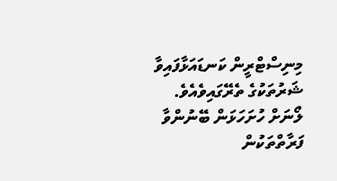މިނިސްޓްރީން ކަނޑައަޅާފައިވާ ޝަރުތަކުގެ ތެރޭގައިވެއެވެ.
ލޯނަށް ހުށަހަޅަން ބޭނުންވާ ފަރާތްތަކުން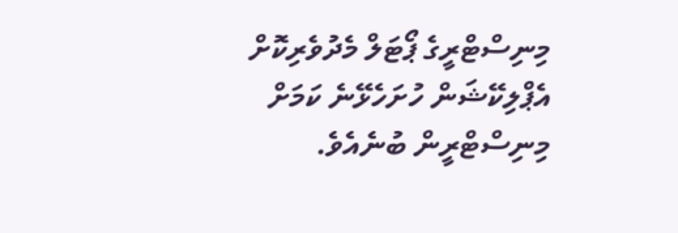މިނިސްޓްރީގެ ޕޯޓަލް މެދުވެރިކޮށް އެޕްލިކޭޝަން ހުށަހެޅޭނެ ކަމަށް މިނިސްޓްރީން ބުނެއެވެ.